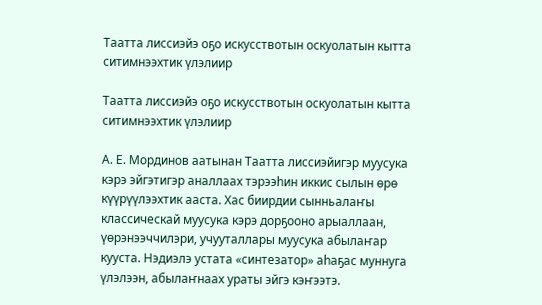Таатта лиссиэйэ оҕо искусствотын оскуолатын кытта ситимнээхтик үлэлиир

Таатта лиссиэйэ оҕо искусствотын оскуолатын кытта ситимнээхтик үлэлиир

А. Е. Мординов аатынан Таатта лиссиэйигэр муусука кэрэ эйгэтигэр аналлаах тэрээһин иккис сылын өрө күүрүүлээхтик ааста. Хас биирдии сынньалаҥы классическай муусука кэрэ дорҕооно арыаллаан, үөрэнээччилэри, учууталлары муусука абылаҥар кууста. Нэдиэлэ устата «синтезатор» аһаҕас муннуга үлэлээн, абылаҥнаах ураты эйгэ кэҥээтэ.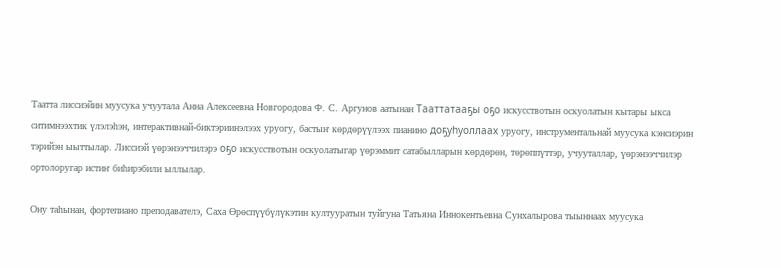Таатта лиссиэйин муусука учуутала Анна Алексеевна Новгородова Ф. С. Аргунов аатынан Тааттатааҕы оҕо искусствотын оскуолатын кытары ыкса ситимнээхтик үлэлэһэн, интерактивнай-биктэриинэлээх уруогу, бастыҥ көрдөрүүлээх пианино доҕуһуоллаах уруогу, инструментальнай муусука кэнсиэрин тэрийэн ыыттылар. Лиссиэй үөрэнээччилэрэ оҕо искусствотын оскуолатыгар үөрэммит сатабылларын көрдөрөн, төрөппүттэр, учууталлар, үөрэнээччилэр ортолоругар истиҥ биһирэбили ыллылар.

Ону таһынан, фортепиано преподавателэ, Саха Өрөспүүбүлүкэтин култууратын туйгуна Татьяна Иннокентьевна Сунхалырова тыыннаах муусука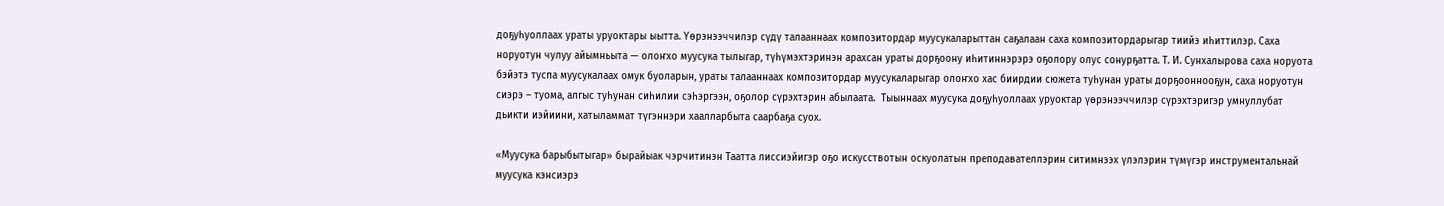доҕуһуоллаах ураты уруоктары ыытта. Үөрэнээччилэр сүдү талааннаах композитордар муусукаларыттан саҕалаан саха композитордарыгар тиийэ иһиттилэр. Саха норуотун чулуу айымньыта — олоҥхо муусука тылыгар, түһүмэхтэринэн арахсан ураты дорҕоону иһитиннэрэрэ оҕолору олус сонурҕатта. Т. И. Сунхалырова саха норуота бэйэтэ туспа муусукалаах омук буоларын, ураты талааннаах композитордар муусукаларыгар олоҥхо хас биирдии сюжета туһунан ураты дорҕооннооҕун, саха норуотун сиэрэ – туома, алгыс туһунан сиһилии сэһэргээн, оҕолор сүрэхтэрин абылаата.  Тыыннаах муусука доҕуһуоллаах уруоктар үөрэнээччилэр сүрэхтэригэр умнуллубат дьикти иэйиини, хатыламмат түгэннэри хаалларбыта саарбаҕа суох.

«Муусука барыбытыгар» бырайыак чэрчитинэн Таатта лиссиэйигэр оҕо искусствотын оскуолатын преподавателлэрин ситимнээх үлэлэрин түмүгэр инструментальнай муусука кэнсиэрэ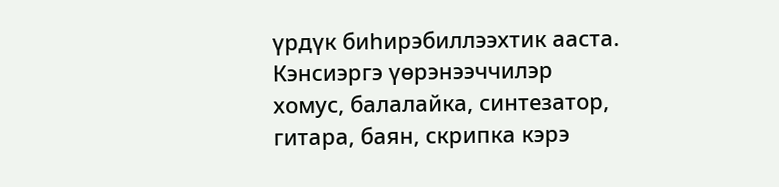үрдүк биһирэбиллээхтик ааста. Кэнсиэргэ үөрэнээччилэр хомус, балалайка, синтезатор, гитара, баян, скрипка кэрэ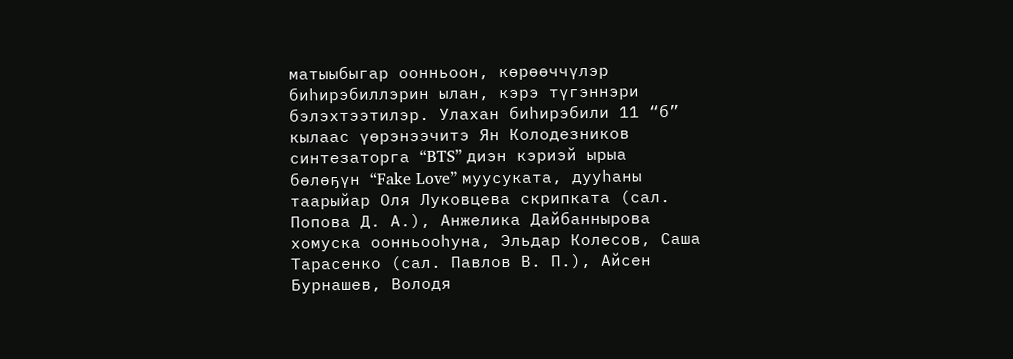матыыбыгар оонньоон, көрөөччүлэр биһирэбиллэрин ылан, кэрэ түгэннэри бэлэхтээтилэр. Улахан биһирэбили 11 “б” кылаас үөрэнээчитэ Ян Колодезников синтезаторга “BTS” диэн кэриэй ырыа бөлөҕүн “Fake Love” муусуката, дууһаны таарыйар Оля Луковцева скрипката (сал. Попова Д. А.), Анжелика Дайбаннырова хомуска оонньооһуна, Эльдар Колесов, Саша Тарасенко (сал. Павлов В. П.), Айсен Бурнашев, Володя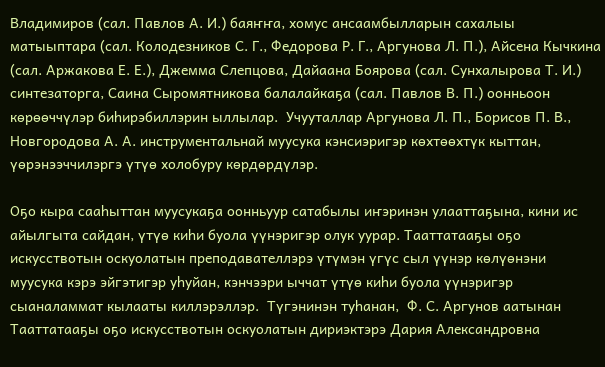Владимиров (сал. Павлов А. И.) баяҥҥа, хомус ансаамбылларын сахалыы матыыптара (сал. Колодезников С. Г., Федорова Р. Г., Аргунова Л. П.), Айсена Кычкина (сал. Аржакова Е. Е.), Джемма Слепцова, Дайаана Боярова (сал. Сунхалырова Т. И.) синтезаторга, Саина Сыромятникова балалайкаҕа (сал. Павлов В. П.) оонньоон көрөөччүлэр биһирэбиллэрин ыллылар.  Учууталлар Аргунова Л. П., Борисов П. В., Новгородова А. А. инструментальнай муусука кэнсиэригэр көхтөөхтүк кыттан, үөрэнээччилэргэ үтүө холобуру көрдөрдүлэр.

Оҕо кыра сааһыттан муусукаҕа оонньуур сатабылы иҥэринэн улааттаҕына, кини ис айылгыта сайдан, үтүө киһи буола үүнэригэр олук уурар. Тааттатааҕы оҕо искусствотын оскуолатын преподавателлэрэ үтүмэн үгүс сыл үүнэр көлүөнэни муусука кэрэ эйгэтигэр уһуйан, кэнчээри ыччат үтүө киһи буола үүнэригэр сыаналаммат кылааты киллэрэллэр.  Түгэнинэн туһанан,  Ф. С. Аргунов аатынан Тааттатааҕы оҕо искусствотын оскуолатын дириэктэрэ Дария Александровна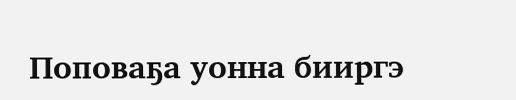Поповаҕа уонна бииргэ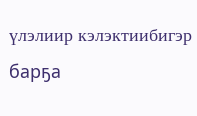үлэлиир кэлэктиибигэр барҕа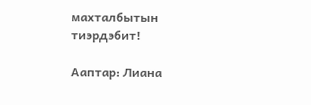махталбытын тиэрдэбит!

Ааптар: Лиана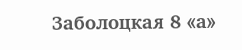Заболоцкая 8 «а»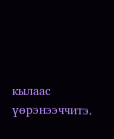кылаас үөрэнээччитэ.